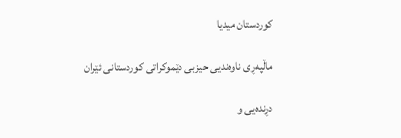کوردستان میدیا

ماڵپەڕی ناوەندیی حیزبی دێموکراتی کوردستانی ئێران

دڕندەیی و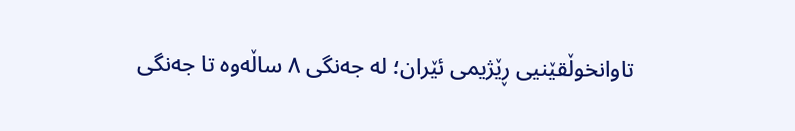تاوانخوڵقێنیی ڕێژیمی ئێران؛ لە جەنگی ٨ ساڵەوە تا جەنگی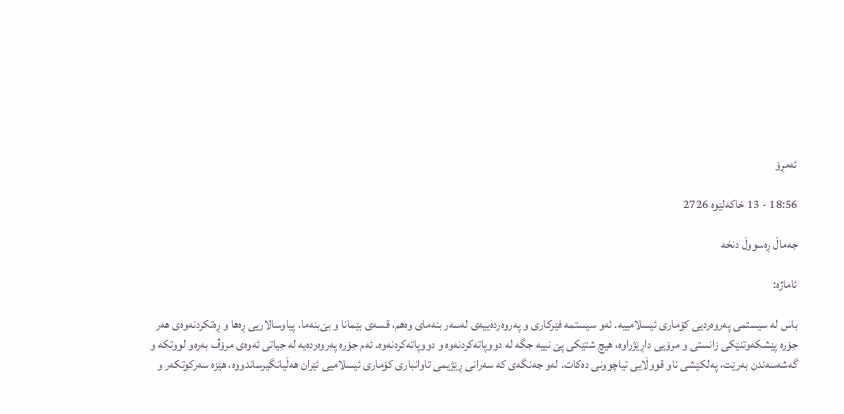ئەمڕۆ

18:56 - 13 خاکەلێوه 2726

جەماڵ ڕەسووڵ دنخە

ئاماژە:

باس لە سیستمی پەروەردیی کۆماری ئیسلامییە. ئەو سیستمە فێرکاری و پەروەردەییەی لەسەر بنەمای وەهم، قسەی بێمانا و بێ‌بنەما، پیاوسالاریی ڕەها و ڕەتکردنەوەی هەر جۆرە پێشکەوتنێکی زانستی و مرۆیی داڕێژراوە، هیچ شتێکی پێ نییە جگە لە دووپاتەکردنەوە و دووپاتەکردنەوە. ئەم جۆرە پەروەردەیە لە جیاتی ئەوەی مرۆڤ بەرەو لووتکە و گەشەسەندن بەرێت، پەلکێشی ناو قووڵایی تیاچوونی دەکات. لەو جەنگەی کە سەرانی ڕێژیمی تاوانباری کۆماری ئیسلامیی ئێران هەڵیانگیرساندووە، هێزە سەرکوتکەر و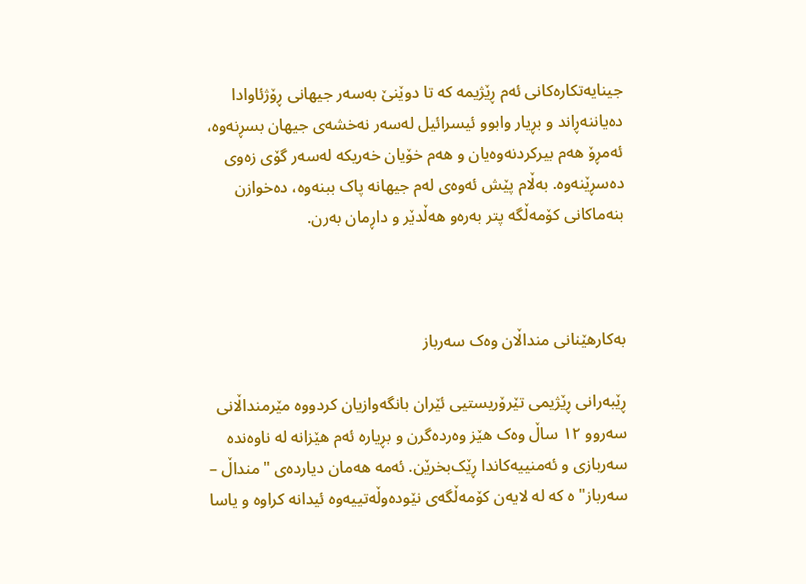جینایەتکارەکانی ئەم ڕێژیمە کە تا دوێنێ بەسەر جیهانی ڕۆژئاوادا دەیاننەڕاند و بڕیار وابوو ئیسرائیل لەسەر نەخشەی جیهان بسڕنەوە، ئەمڕۆ هەم بیرکردنەوەیان و هەم خۆیان خەریکە لەسەر گۆی زەوی دەسڕێنەوە. بەڵام پێش ئەوەی لەم جیهانە پاک ببنەوە، دەخوازن بنەماکانی کۆمەڵگە پتر بەرەو هەڵدێر و داڕمان بەرن.



بەکارهێنانی منداڵان وەک سەرباز

ڕێبەرانی ڕێژیمی تێرۆریستیی ئێران بانگەوازیان کردووە مێرمنداڵانی سەروو ١٢ ساڵ وەک هێز وەردەگرن و بڕیارە ئەم هێزانە لە ناوەندە سەربازی و ئەمنییەکاندا ڕێک‌بخرێن. ئەمە هەمان دیاردەی "منداڵ – سەرباز"ە کە لە لایەن کۆمەڵگەی نێودەوڵەتییەوە ئیدانە کراوە و یاسا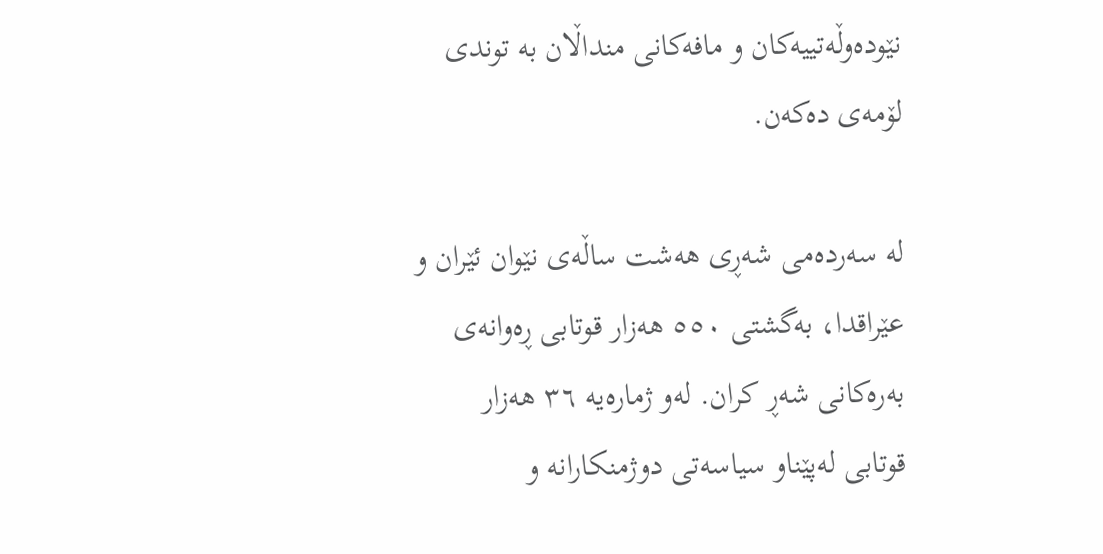نێودەوڵەتییەکان و مافەکانی منداڵان بە توندی لۆمەی دەکەن.

لە سەردەمی شەڕی هەشت ساڵەی نێوان ئێران و عێراقدا، بەگشتی ٥٥٠ هەزار قوتابی ڕەوانەی بەرەکانی شەڕ کران. لەو ژمارەیە ٣٦ هەزار قوتابی لەپێناو سیاسەتی دوژمنکارانە و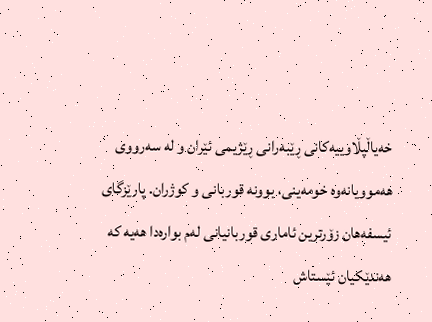خەیاڵپڵاوییەکانی ڕێبەرانی ڕێژیمی ئێران و لە سەرووی هەموویانەوە خومەینی، بوونە قوربانی و کوژران. پارێزگای ئیسفەهان زۆرترین ئاماری قوربانیانی لەم بوارەدا هەیە کە هەندێکیان ئێستاش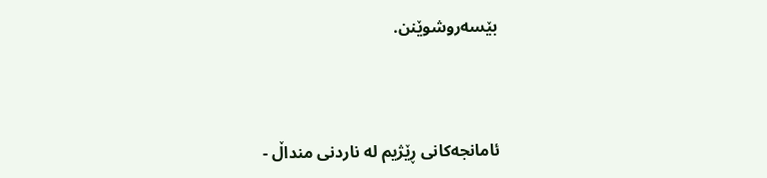بێسەروشوێنن.



ئامانجەکانی ڕێژیم لە ناردنی منداڵ -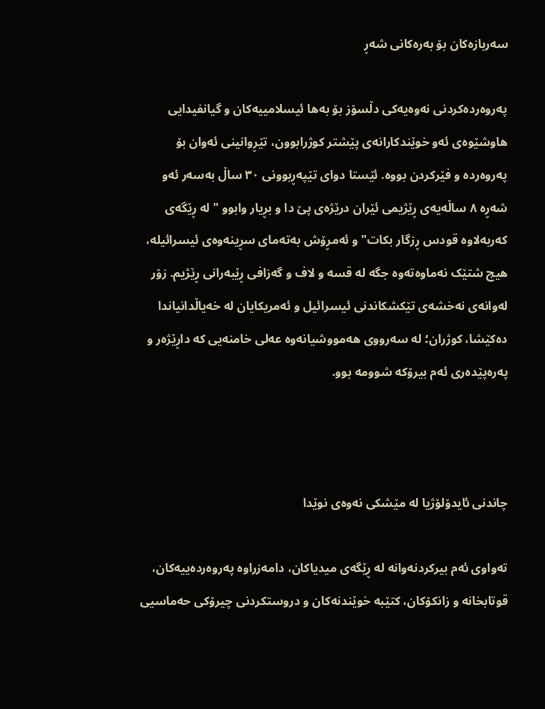سەربازەکان بۆ بەرەکانی شەڕ

پەروەردەکردنی نەوەیەکی دڵسۆز بۆ بەها ئیسلامییەکان و گیانفیدایی هاوشێوەی ئەو خوێندکارانەی پێشتر کوژرابوون، تێڕوانینی ئەوان بۆ پەروەردە و فێرکردن بووە. ئێستا دوای تێپەڕبوونی ٣٠ ساڵ بەسەر ئەو شەڕە ٨ ساڵەیەی ڕێژیمی ئێران درێژەی پێ دا و بڕیار وابوو "لە ڕێگەی کەربەلاوە قودس ڕزگار بکات" و ئەمڕۆش بەتەمای سڕینەوەی ئیسرائیلە، هیچ شتێک نەماوەتەوە جگە لە قسە و لاف و گەزافی ڕێبەرانی ڕێژیم. زۆر لەوانەی نەخشەی تێکشکاندنی ئیسرائیل و ئەمریکایان لە خەیاڵدانیاندا دەکێشا، کوژران؛ لە سەرووی هەمووشیانەوە عەلی خامنەیی کە داڕێژەر و پەرەپێدەری ئەم بیرۆکە شوومە بوو.



چاندنی ئایدۆلۆژیا لە مێشکی نەوەی نوێدا

تەواوی ئەم بیرکردنەوانە لە ڕێگەی میدیاکان، دامەزراوە پەروەردەییەکان، قوتابخانە و زانکۆکان، کتێبە خوێندنەکان و دروستکردنی چیرۆکی حەماسیی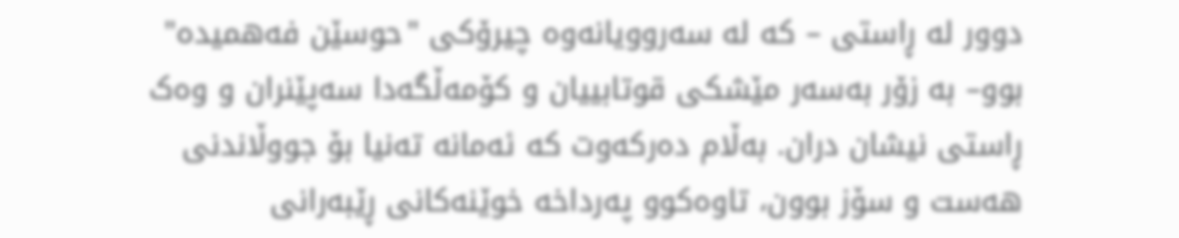دوور لە ڕاستی – کە لە سەروویانەوە چیرۆکی "حوسێن فەهمیدە" بوو– بە زۆر بەسەر مێشکی قوتابییان و کۆمەڵگەدا سەپێنران و وەک ڕاستی نیشان دران. بەڵام دەرکەوت کە ئەمانە تەنیا بۆ جووڵاندنی هەست و سۆز بوون، تاوەکوو پەرداخە خوێنەکانی ڕێبەرانی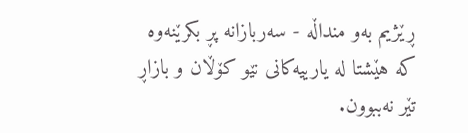ڕێژیم بەو منداڵە - سەربازانە پڕ بکرێنەوە کە هێشتا لە یارییەکانی نێو کۆڵان و بازاڕ تێر نەببوون.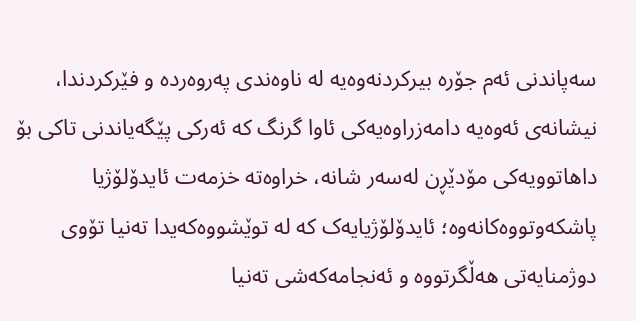سەپاندنی ئەم جۆرە بیرکردنەوەیە لە ناوەندی پەروەردە و فێرکردندا، نیشانەی ئەوەیە دامەزراوەیەکی ئاوا گرنگ کە ئەرکی پێگەیاندنی تاکی بۆ داهاتوویەکی مۆدێڕن لەسەر شانە، خراوەتە خزمەت ئایدۆلۆژیا پاشکەوتووەکانەوە؛ ئایدۆلۆژیایەک کە لە توێشووەکەیدا تەنیا تۆوی دوژمنایەتی هەڵگرتووە و ئەنجامەکەشی تەنیا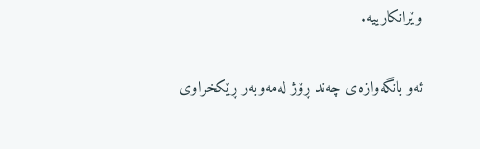وێرانکارییە.

ئەو بانگەوازەی چەند ڕۆژ لەمەوبەر ڕێکخراوی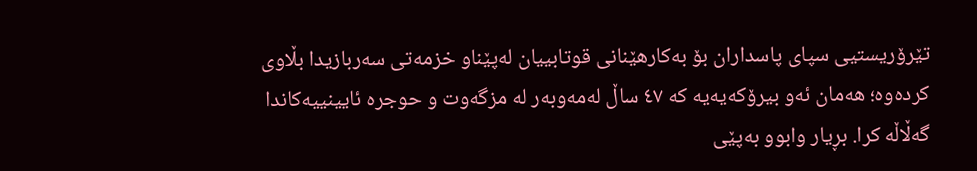تێرۆریستیی سپای پاسداران بۆ بەکارهێنانی قوتابییان لەپێناو خزمەتی سەربازیدا بڵاوی کردەوە؛ هەمان ئەو بیرۆکەیەیە کە ٤٧ ساڵ لەمەوبەر لە مزگەوت و حوجرە ئایینییەکاندا گەڵاڵە کرا. بڕیار وابوو بەپێی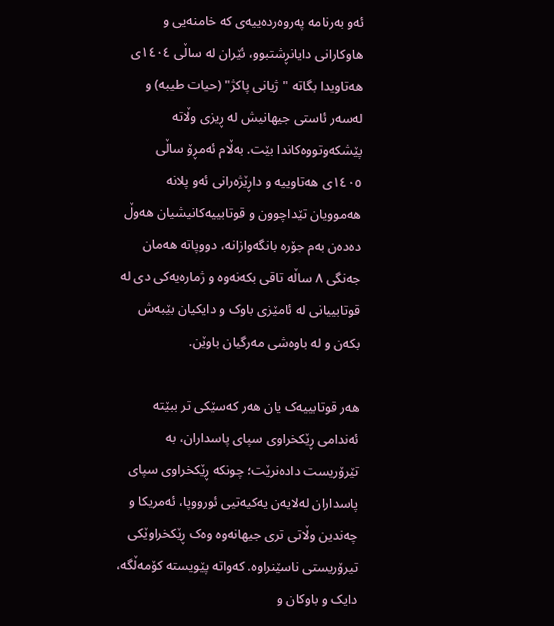ئەو بەرنامە پەروەردەییەی کە خامنەیی و هاوکارانی دایانڕشتبوو، ئێران لە ساڵی ١٤٠٤ی هەتاویدا بگاتە "ژیانی پاکژ" (حیات طیبە) و لەسەر ئاستی جیهانیش لە ڕیزی وڵاتە پێشکەوتووەکاندا بێت. بەڵام ئەمڕۆ ساڵی ١٤٠٥ی هەتاوییە و داڕێژەرانی ئەو پلانە هەموویان تێداچوون و قوتابییەکانیشیان هەوڵ دەدەن بەم جۆرە بانگەوازانە، دووپاتە هەمان جەنگی ٨ ساڵە تاقی بکەنەوە و ژمارەیەکی دی لە قوتابییانی لە ئامێزی باوک و دایکیان بێبەش بکەن و لە باوەشی مەرگیان باوێن.

هەر قوتابییەک یان هەر کەسێکی تر ببێتە ئەندامی ڕێکخراوی سپای پاسداران، بە تێرۆریست دادەنرێت؛ چونکە ڕێکخراوی سپای پاسداران لەلایەن یەکیەتیی ئورووپا، ئەمریکا و چەندین وڵاتی تری جیهانەوە وەک ڕێکخراوێکی تیرۆریستی ناسێنراوە. کەواتە پێویستە کۆمەڵگە، دایک و باوکان و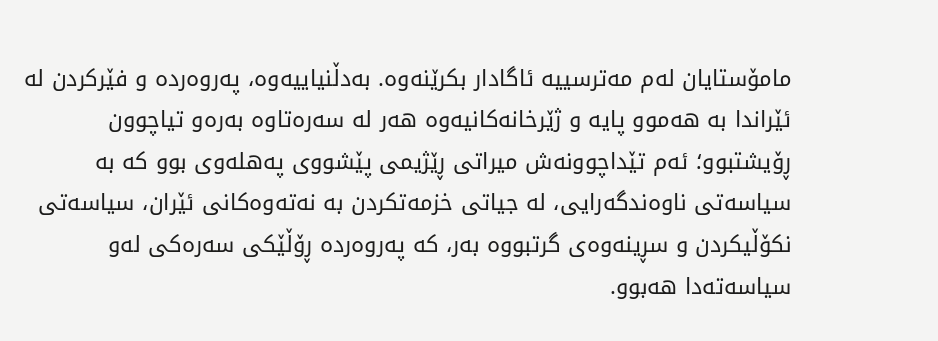مامۆستایان لەم مەترسییە ئاگادار بکرێنەوە. بەدڵنیاییەوە، پەروەردە و فێرکردن لە ئێراندا بە هەموو پایە و ژێرخانەکانیەوە هەر لە سەرەتاوە بەرەو تیاچوون ڕۆیشتبوو؛ ئەم تێداچوونەش میراتی ڕێژیمی پێشووی پەهلەوی بوو کە بە سیاسەتی ناوەندگەرایی، لە جیاتی خزمەتکردن بە نەتەوەکانی ئێران، سیاسەتی نکۆڵیکردن و سڕینەوەی گرتبووە بەر، کە پەروەردە ڕۆڵێکی سەرەکی لەو سیاسەتەدا هەبوو.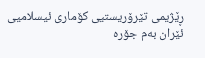ڕێژیمی تێرۆریستیی کۆماری ئیسلامیی ئێران بەم جۆرە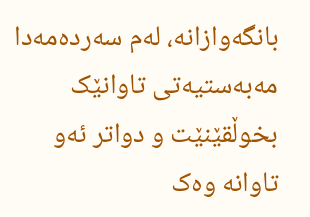بانگەوازانە، لەم سەردەمەدا مەبەستیەتی تاوانێک بخوڵقێنێت و دواتر ئەو تاوانە وەک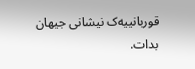قوربانییەک نیشانی جیهان بدات.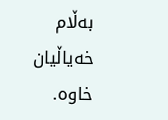بەڵام خەیاڵیان خاوە.